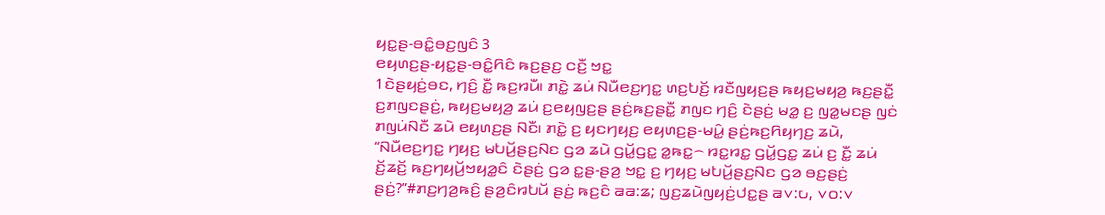ꤟꤢ꤭ꤔ-ꤋꤢꤨ꤭ꤋꤢ꤬ꤜꤢꤨ 3
ꤕꤟꤛꤢ꤬ꤔ-ꤟꤢ꤭ꤔ-ꤋꤢꤨ꤭ꤖꤢꤨ ꤒꤢ꤬ꤔꤢ꤬ ꤍꤢꤪ꤬ ꤠꤢ꤭
1ꤢꤧꤔꤟꤢꤦ꤬ꤋꤢ, ꤚꤢꤨ꤬ ꤢꤪ꤭ ꤒꤢ꤬ꤙꤣꤪ꤯ ꤊꤢꤧ꤭ ꤘꤣꤦ ꤡꤣꤪꤕꤢ꤬ꤚꤢ꤭ ꤛꤢ꤬ꤝꤢꤩ꤬ ꤙꤢꤪꤜꤟꤢ꤬ꤔ ꤒꤟꤢ꤬ꤗꤟꤤ꤬ ꤒꤢ꤬ꤔꤢꤪ꤭ ꤢ꤬ꤊꤜꤢꤔꤢꤦ꤬, ꤒꤟꤢ꤬ꤗꤟꤤ꤬ ꤘꤣꤦ ꤢ꤬ꤕꤟꤜꤢ꤬ꤔ ꤔꤢꤦ꤬ꤒꤢ꤬ꤔꤢꤪ꤭ ꤊꤜꤢ ꤚꤢꤨ꤬ ꤢꤧꤔꤢꤦ꤬ ꤗꤤ꤭ ꤢ꤬ ꤜꤤ꤭ꤗꤢꤔ ꤜꤢꤦ ꤊꤜꤣꤦꤡꤢꤪ ꤘꤣꤧ ꤕꤟꤛꤢ꤬ꤔ ꤡꤢꤪ꤯ ꤊꤢꤧ꤭ ꤢ꤬ ꤟꤢꤚꤟꤢ꤬ ꤕꤟꤛꤢ꤬ꤔ-ꤗꤣꤨ꤭ ꤔꤢꤦ꤬ꤒꤢ꤬ꤖꤟꤚꤢ꤬ ꤘꤣꤧ, “ꤡꤣꤪꤕꤢ꤬ꤚꤢ꤭ ꤚꤟꤢ꤬ ꤗꤝꤣꤩ꤬ꤔꤢ꤬ꤡꤢ ꤞꤤ ꤘꤣꤧ ꤞꤣꤩ꤭ꤞꤢ꤭ ꤤ꤭ꤒꤢ꤭꤮ ꤙꤢ꤭ꤙꤢ꤭ ꤞꤣꤩ꤭ꤞꤢ꤭ ꤘꤣꤦ ꤢ꤬ ꤢꤪ꤭ ꤘꤣꤦ ꤢꤩ꤬ꤘꤢꤩ꤬ ꤒꤢ꤬ꤚꤟꤣꤩ꤬ꤠꤟꤤ꤭ꤢꤨ ꤢꤧꤔꤢꤦ꤬ ꤞꤤ ꤢ꤭ꤔ-ꤔꤤ꤬ ꤠꤢ꤭ ꤢ꤬ ꤚꤟꤢ꤬ ꤗꤝꤣꤩ꤬ꤔꤢ꤬ꤡꤢ ꤞꤤ ꤋꤢ꤬ꤔꤢꤦ꤬ ꤔꤢꤦ꤬?”#ꤊꤢ꤬ꤚꤤ꤬ꤒꤢꤨ꤬ ꤔꤤ꤬ꤢꤨꤙꤝꤣꤩ ꤔꤢꤦ꤬ ꤒꤢ꤬ꤢꤨ ꤁꤁:꤃; ꤜꤢ꤬ꤘꤣꤧꤜꤟꤢꤦ꤬ꤓꤢ꤭ꤔ ꤁꤂:꤉, ꤂꤀:꤂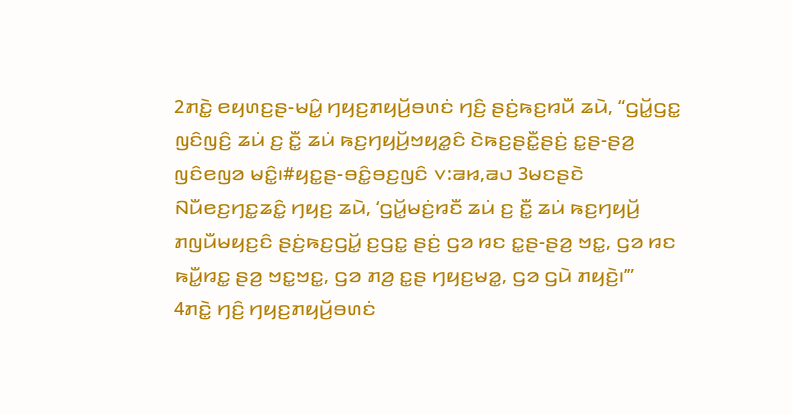2ꤊꤢꤧ꤭ ꤕꤟꤛꤢ꤬ꤔ-ꤗꤣꤨ꤭ ꤚꤟꤢ꤬ꤊꤟꤣꤩ꤬ꤋꤛꤢꤦ ꤚꤢꤨ꤬ ꤔꤢꤦ꤬ꤒꤢ꤬ꤙꤣꤪ ꤘꤣꤧ, “ꤞꤣꤩ꤭ꤞꤢ꤭ ꤜꤢꤨꤜꤢꤨ꤬ ꤘꤣꤦ ꤢ꤬ ꤢꤪ꤭ ꤘꤣꤦ ꤒꤢ꤬ꤚꤟꤣꤩ꤬ꤠꤟꤤ꤭ꤢꤨ ꤢꤧꤒꤢ꤬ꤔꤢꤪ꤭ꤔꤢꤦ꤬ ꤢ꤭ꤔ-ꤔꤤ꤬ ꤜꤢꤨꤕꤜꤤ ꤗꤢꤨ꤭꤯#ꤟꤢ꤭ꤔ-ꤋꤢꤨ꤭ꤋꤢ꤬ꤜꤢꤨ ꤂:꤁꤆,꤁꤇ 3ꤗꤢꤔꤢꤧ ꤡꤣꤪꤕꤢ꤬ꤚꤢ꤭ꤘꤢꤨ꤭ ꤚꤟꤢ꤬ ꤘꤣꤧ, ‘ꤞꤣꤩ꤭ꤗꤢꤦ꤬ꤙꤢꤪ ꤘꤣꤦ ꤢ꤬ ꤢꤪ꤭ ꤘꤣꤦ ꤒꤢ꤬ꤚꤟꤣꤩ꤬ ꤊꤜꤣꤪꤗꤟꤢ꤬ꤢꤨ ꤔꤢꤦ꤬ꤒꤢ꤬ꤞꤣꤩ꤭ ꤢ꤬ꤞꤢ꤭ ꤔꤢꤦ꤬ ꤞꤤ ꤙꤢ ꤢ꤭ꤔ-ꤔꤤ꤬ ꤠꤢ꤭, ꤞꤤ ꤙꤢ ꤒꤣꤪ꤭ꤙꤢ꤭ ꤔꤤ꤬ ꤠꤢ꤭ꤠꤢ꤭, ꤞꤤ ꤊꤤ꤬ ꤢ꤭ꤔ ꤚꤟꤢ꤬ꤗꤤ꤭, ꤞꤤ ꤞꤣꤧ ꤊꤟꤢꤧ꤬꤯’”
4ꤊꤢꤧ꤭ ꤚꤢꤨ꤬ ꤚꤟꤢ꤬ꤊꤟꤣꤩ꤬ꤋꤛꤢꤦ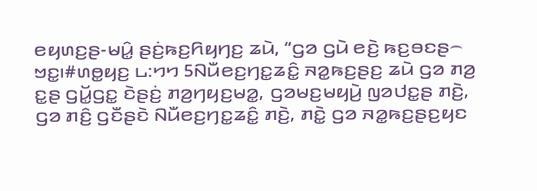ꤕꤟꤛꤢ꤬ꤔ-ꤗꤣꤨ꤭ ꤔꤢꤦ꤬ꤒꤢ꤬ꤖꤟꤚꤢ꤬ ꤘꤣꤧ, “ꤞꤤ ꤞꤣꤧ ꤕꤢꤧ꤬ ꤒꤢ꤬ꤋꤢꤔ꤮ ꤠꤢ꤭꤯#ꤛꤥ꤭ꤟꤢ꤬ ꤈:꤄꤄ 5ꤡꤣꤪꤕꤢ꤬ꤚꤢ꤭ꤘꤢꤨ꤭ ꤏꤤ꤭ꤒꤢ꤬ꤔꤢ꤬ ꤘꤣꤧ ꤞꤤ ꤊꤤ꤬ ꤢ꤭ꤔ ꤞꤣꤩ꤭ꤞꤢ꤭ ꤢꤧꤔꤢꤦ꤬ ꤊꤤ꤬ꤚꤟꤢ꤬ꤗꤤ꤭, ꤞꤤꤗꤢ꤬ꤗꤟꤣꤧ꤬ ꤜꤤꤓꤢ꤭ꤔ ꤊꤢꤧ꤬, ꤞꤤ ꤊꤢꤨ꤬ ꤞꤢꤪꤔꤢꤧ ꤡꤣꤪꤕꤢ꤬ꤚꤢ꤭ꤘꤢꤨ꤭ ꤊꤢꤧ꤬, ꤊꤢꤧ꤭ ꤞꤤ ꤏꤤ꤭ꤒꤢ꤬ꤔꤢ꤬ꤟꤢ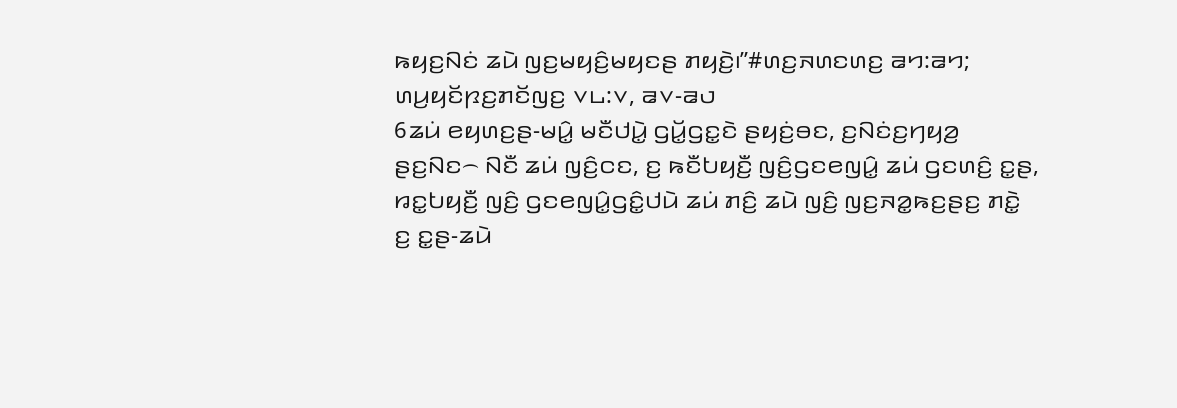ꤒꤟꤢ꤬ꤡꤢꤦ ꤘꤣꤧ ꤜꤢ꤬ꤗꤟꤢꤨ꤬ꤗꤟꤢꤔ ꤊꤟꤢꤧ꤬꤯”#ꤛꤢ꤬ꤏꤛꤢꤛꤢ꤬ ꤁꤄:꤁꤄; ꤛꤣ꤬ꤟꤢꤩꤐꤢ꤬ꤊꤢꤩꤜꤢ꤬ ꤂꤈:꤂, ꤁꤂-꤁꤇
6ꤘꤣꤦ ꤕꤟꤛꤢ꤬ꤔ-ꤗꤣꤨ꤭ ꤗꤢꤪꤓꤣꤧ꤭ ꤞꤣꤩ꤭ꤞꤢ꤭ꤢꤧ ꤔꤟꤢꤦ꤬ꤋꤢ, ꤢ꤬ꤡꤢꤦꤢ꤬ꤚꤟꤤ꤬ ꤔꤢ꤬ꤡꤢ꤮ ꤡꤢꤪ ꤘꤣꤦ ꤜꤢꤨ꤬ꤍꤢ, ꤢ꤬ ꤒꤢꤪꤝꤟꤢꤪ꤬ ꤜꤢꤨ꤬ꤞꤢꤕꤜꤣꤨ꤭ ꤘꤣꤦ ꤞꤢꤛꤢꤨ꤬ ꤢ꤭ꤔ, ꤙꤢ꤭ꤝꤟꤢꤪ꤬ ꤜꤢꤨ꤬ ꤞꤢꤕꤜꤣꤨ꤭ꤞꤢꤨ꤭ꤓꤣꤧ ꤘꤣꤦ ꤊꤢꤨ꤬ ꤘꤣꤧ ꤜꤢꤨ꤬ ꤜꤢ꤬ꤏꤤ꤭ꤒꤢ꤬ꤔꤢ꤬ ꤊꤢꤧ꤭ ꤢ꤬ ꤢ꤭ꤔ-ꤘꤣꤧ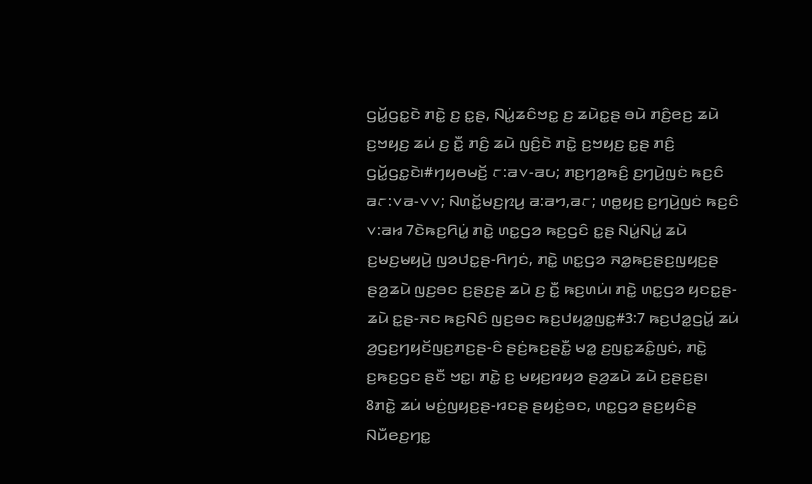ꤞꤣꤩ꤭ꤞꤢ꤭ꤢꤧ ꤊꤢꤧ꤭ ꤢ꤬ ꤢ꤭ꤔ, ꤡꤣꤦ꤭ꤘꤢꤨꤠꤢ꤭ ꤢ꤬ ꤘꤣꤧꤢ꤭ꤔ ꤋꤣꤧ ꤊꤢꤨ꤬ꤕꤢ꤬ ꤘꤣꤧ ꤢ꤬ꤠꤟꤢ꤬ ꤘꤣꤦ ꤢ꤬ ꤢꤪ꤭ ꤊꤢꤨ꤬ ꤘꤣꤧ ꤜꤢꤨ꤬ꤢꤧ ꤊꤢꤧ꤭ ꤢ꤬ꤠꤟꤢ꤬ ꤢ꤭ꤔ ꤊꤢꤨ꤬ ꤞꤣꤩ꤭ꤞꤢ꤭ꤢꤧ꤯#ꤚꤟꤥꤗꤢꤩ꤬ ꤅:꤁꤂-꤁꤉; ꤊꤢ꤬ꤚꤤ꤬ꤒꤢꤨ꤬ ꤢ꤬ꤚꤣꤧ꤬ꤜꤢꤦ ꤒꤢ꤬ꤢꤨ ꤁꤅:꤂꤁-꤂꤂; ꤡꤛꤢꤩ꤭ꤗꤢ꤬ꤐꤣ꤬ ꤁:꤁꤄,꤁꤅; ꤛꤥ꤭ꤟꤢ꤬ ꤢ꤬ꤚꤣꤧ꤬ꤜꤢꤦ ꤒꤢ꤬ꤢꤨ ꤂:꤁꤆ 7ꤢꤧꤒꤢ꤬ꤖꤣꤦ꤭ ꤊꤢꤧ꤭ ꤛꤢ꤭ꤞꤤ ꤒꤢ꤬ꤞꤢꤨ ꤢ꤭ꤔ ꤡꤣꤦ꤭ꤡꤣꤦ꤭ ꤘꤣꤧ ꤢ꤬ꤗꤢ꤬ꤗꤟꤣꤧ꤬ ꤜꤤꤓꤢ꤭ꤔ-ꤖꤚꤢꤦ, ꤊꤢꤧ꤭ ꤛꤢ꤭ꤞꤤ ꤏꤤ꤭ꤒꤢ꤬ꤔꤢ꤬ꤜꤟꤢ꤬ꤔ ꤔꤤ꤬ꤘꤣꤧ ꤜꤢ꤬ꤋꤢ ꤢ꤬ꤔꤢ꤬ꤔ ꤘꤣꤧ ꤢ꤬ ꤢꤪ꤭ ꤒꤢ꤬ꤛꤣꤦ꤯ ꤊꤢꤧ꤭ ꤛꤢ꤭ꤞꤤ ꤟꤢꤢ꤭ꤔ-ꤘꤣꤧ ꤢ꤭ꤔ-ꤏꤢ ꤒꤢ꤬ꤡꤢꤨ ꤜꤢ꤬ꤋꤢ ꤒꤢ꤬ꤓꤟꤤ꤭ꤜꤢ꤭#3:7 ꤒꤢ꤬ꤓꤤ꤭ꤞꤣꤩ꤭ ꤘꤣꤦ ꤤ꤬ꤞꤢ꤬ꤚꤟꤢꤩꤜꤢ꤬ꤊꤢ꤬ꤔ-ꤢꤨ ꤔꤢꤦ꤬ꤒꤢ꤬ꤔꤢꤪ꤭ ꤗꤤ꤭ ꤢ꤬ꤜꤢ꤭ꤘꤢꤨ꤭ꤜꤢꤦ, ꤊꤢꤧ꤭ ꤢ꤬ꤒꤢ꤬ꤞꤢ ꤔꤢꤪ ꤠꤢ꤭꤯ ꤊꤢꤧ꤭ ꤢ꤬ ꤗꤟꤢ꤬ꤙꤟꤤ ꤔꤤ꤬ꤘꤣꤧ ꤘꤣꤧ ꤢ꤬ꤔꤢ꤬ꤔ꤯
8ꤊꤢꤧ꤭ ꤘꤣꤦ ꤗꤢꤦ꤬ꤜꤟꤢ꤬ꤔ-ꤙꤢꤔ ꤔꤟꤢꤦ꤬ꤋꤢ, ꤛꤢ꤭ꤞꤤ ꤔꤢ꤬ꤟꤢꤨꤔ ꤡꤣꤪꤕꤢ꤬ꤚꤢ꤭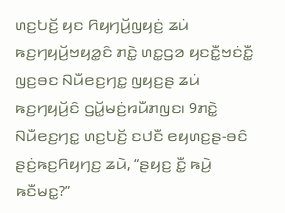ꤛꤢ꤬ꤝꤢꤩ꤬ ꤟꤢ ꤖꤟꤚꤣꤩ꤬ꤜꤟꤢꤦ꤬ ꤘꤣꤦ ꤒꤢ꤬ꤚꤟꤣꤩ꤬ꤠꤟꤤ꤭ꤢꤨ ꤊꤢꤧ꤭ ꤛꤢ꤭ꤞꤤ ꤟꤢꤢꤪ꤭ꤠꤢꤦꤢꤪ꤭ ꤜꤢ꤬ꤋꤢ ꤡꤣꤪꤕꤢ꤬ꤚꤢ꤭ ꤜꤟꤢ꤬ꤔ ꤘꤣꤦ ꤒꤢ꤬ꤚꤟꤣꤩ꤬ꤢꤨ ꤞꤣꤩ꤭ꤗꤢꤦ꤬ꤙꤣꤪꤊꤜꤢ꤯ 9ꤊꤢꤧ꤭ ꤡꤣꤪꤕꤢ꤬ꤚꤢ꤭ ꤛꤢ꤬ꤝꤢꤩ꤬ ꤢꤓꤢꤪ ꤕꤟꤛꤢ꤬ꤔ-ꤋꤢꤨ ꤔꤢꤦ꤬ꤒꤢ꤬ꤖꤟꤚꤢ꤬ ꤘꤣꤧ, “ꤔꤟꤢ꤬ ꤢꤪ꤭ ꤒꤣꤧ꤬ ꤒꤢꤪꤗꤢ꤭?”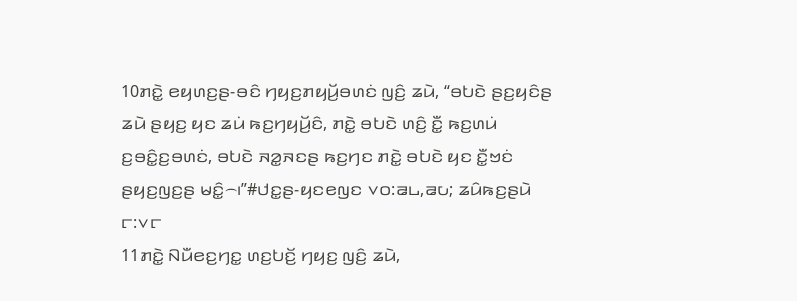10ꤊꤢꤧ꤭ ꤕꤟꤛꤢ꤬ꤔ-ꤋꤢꤨ ꤚꤟꤢ꤬ꤊꤟꤣꤩ꤬ꤋꤛꤢꤦ ꤜꤢꤨ꤬ ꤘꤣꤧ, “ꤋꤝꤢꤧ ꤔꤢ꤬ꤟꤢꤨꤔ ꤘꤣꤧ ꤔꤟꤢ꤬ ꤟꤢ ꤘꤣꤦ ꤒꤢ꤬ꤚꤟꤣꤩ꤬ꤢꤨ, ꤊꤢꤧ꤭ ꤋꤝꤢꤧ ꤛꤢꤨ꤬ ꤢꤪ꤭ ꤒꤢ꤬ꤛꤣꤦ ꤢ꤬ꤋꤢꤨ꤭ꤢ꤬ꤋꤛꤢꤦ, ꤋꤝꤢꤧ ꤏꤤ꤭ꤏꤢꤔ ꤒꤢ꤬ꤚꤢ ꤊꤢꤧ꤭ ꤋꤝꤢꤧ ꤟꤢ ꤢꤪ꤭ꤠꤢꤦ ꤔꤟꤢ꤬ꤜꤢ꤬ꤔ ꤗꤢꤨ꤭꤮꤯”#ꤓꤢ꤭ꤔ-ꤟꤢꤕꤜꤢ ꤂꤀:꤁꤈,꤁꤉; ꤘꤣꤨꤒꤢ꤬ꤔꤣꤧ ꤅:꤂꤅
11ꤊꤢꤧ꤭ ꤡꤣꤪꤕꤢ꤬ꤚꤢ꤭ ꤛꤢ꤬ꤝꤢꤩ꤬ ꤚꤟꤢ꤬ ꤜꤢꤨ꤬ ꤘꤣꤧ,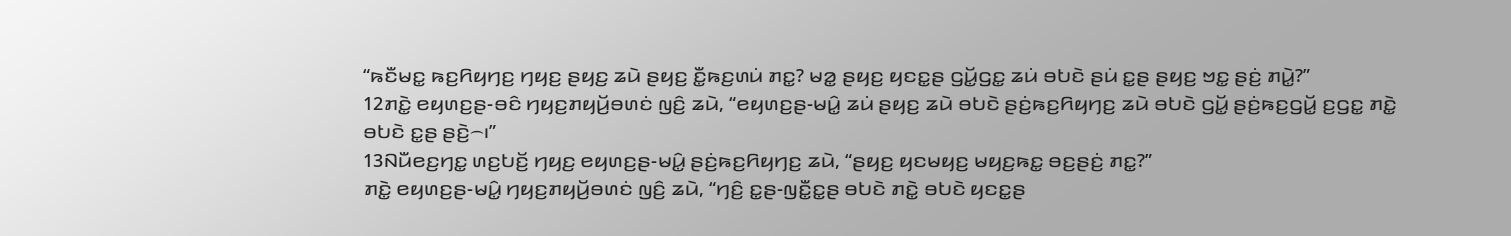“ꤒꤢꤪꤗꤢ꤭ ꤒꤢ꤬ꤖꤟꤚꤢ꤬ ꤚꤟꤢ꤬ ꤔꤟꤢ꤬ ꤘꤣꤧ ꤔꤟꤢ꤬ ꤢꤪ꤭ꤒꤢ꤬ꤛꤣꤦ ꤊꤢ꤭? ꤗꤤ꤭ ꤔꤟꤢ꤬ ꤟꤢꤢ꤭ꤔ ꤞꤣꤩ꤭ꤞꤢ꤭ ꤘꤣꤦ ꤋꤝꤢꤧ ꤔꤣꤦ ꤢ꤭ꤔ ꤔꤟꤢ꤬ ꤠꤢ꤭ ꤔꤢꤦ꤬ ꤊꤣꤧ꤭?”
12ꤊꤢꤧ꤭ ꤕꤟꤛꤢ꤬ꤔ-ꤋꤢꤨ ꤚꤟꤢ꤬ꤊꤟꤣꤩ꤬ꤋꤛꤢꤦ ꤜꤢꤨ꤬ ꤘꤣꤧ, “ꤕꤟꤛꤢ꤬ꤔ-ꤗꤣꤨ꤭ ꤘꤣꤦ ꤔꤟꤢ꤬ ꤘꤣꤧ ꤋꤝꤢꤧ ꤔꤢꤦ꤬ꤒꤢ꤬ꤖꤟꤚꤢ꤬ ꤘꤣꤧ ꤋꤝꤢꤧ ꤞꤣꤩ꤭ ꤔꤢꤦ꤬ꤒꤢ꤬ꤞꤣꤩ꤭ ꤢ꤬ꤞꤢ꤭ ꤊꤢꤧ꤭ ꤋꤝꤢꤧ ꤢ꤭ꤔ ꤔꤢꤧ꤬꤮꤯”
13ꤡꤣꤪꤕꤢ꤬ꤚꤢ꤭ ꤛꤢ꤬ꤝꤢꤩ꤬ ꤚꤟꤢ꤬ ꤕꤟꤛꤢ꤬ꤔ-ꤗꤣꤨ꤭ ꤔꤢꤦ꤬ꤒꤢ꤬ꤖꤟꤚꤢ꤬ ꤘꤣꤧ, “ꤔꤟꤢ꤬ ꤟꤢꤗꤟꤢ꤬ ꤗꤟꤢ꤬ꤒꤢ꤭ ꤋꤢ꤬ꤔꤢꤦ꤬ ꤊꤢ꤭?”
ꤊꤢꤧ꤭ ꤕꤟꤛꤢ꤬ꤔ-ꤗꤣꤨ꤭ ꤚꤟꤢ꤬ꤊꤟꤣꤩ꤬ꤋꤛꤢꤦ ꤜꤢꤨ꤬ ꤘꤣꤧ, “ꤚꤢꤨ꤬ ꤢ꤭ꤔ-ꤜꤢꤪ꤭ꤢ꤭ꤔ ꤋꤝꤢꤧ ꤊꤢꤧ꤭ ꤋꤝꤢꤧ ꤟꤢꤢ꤭ꤔ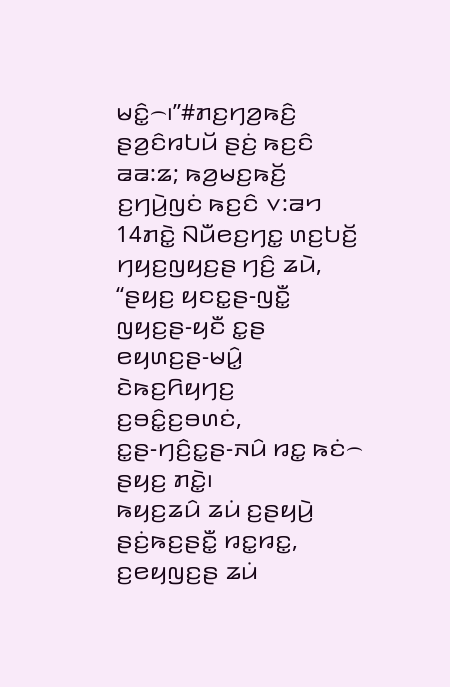ꤗꤢꤨ꤭꤮꤯”#ꤊꤢ꤬ꤚꤤ꤬ꤒꤢꤨ꤬ ꤔꤤ꤬ꤢꤨꤙꤝꤣꤩ ꤔꤢꤦ꤬ ꤒꤢ꤬ꤢꤨ ꤁꤁:꤃; ꤒꤤ꤬ꤗꤢ꤬ꤒꤢꤩ꤬ ꤢ꤬ꤚꤣꤧ꤬ꤜꤢꤦ ꤒꤢ꤬ꤢꤨ ꤂:꤁꤄
14ꤊꤢꤧ꤭ ꤡꤣꤪꤕꤢ꤬ꤚꤢ꤭ ꤛꤢ꤬ꤝꤢꤩ꤬ ꤚꤟꤢ꤬ꤜꤟꤢ꤬ꤔ ꤚꤢꤨ꤬ ꤘꤣꤧ,
“ꤔꤟꤢ꤬ ꤟꤢꤢ꤭ꤔ-ꤜꤢꤪ꤭ ꤜꤟꤢ꤬ꤔ-ꤟꤢꤪ ꤢ꤭ꤔ ꤕꤟꤛꤢ꤬ꤔ-ꤗꤣꤨ꤭ ꤢꤧꤒꤢ꤬ꤖꤟꤚꤢ꤬ ꤢ꤬ꤋꤢꤨ꤭ꤢ꤬ꤋꤛꤢꤦ,
ꤢ꤭ꤔ-ꤚꤢꤨ꤬ꤢ꤭ꤔ-ꤏꤣꤨ ꤙꤢ꤭ ꤒꤢꤦ꤮ ꤔꤟꤢ꤬ ꤊꤢꤧ꤭꤯
ꤒꤟꤢ꤬ꤘꤣꤨ ꤘꤣꤦ ꤢ꤬ꤔꤟꤣꤧ꤬ ꤔꤢꤦ꤬ꤒꤢ꤬ꤔꤢꤪ꤭ ꤙꤢ꤭ꤙꤢ꤭,
ꤢ꤬ꤕꤟꤜꤢ꤬ꤔ ꤘꤣꤦ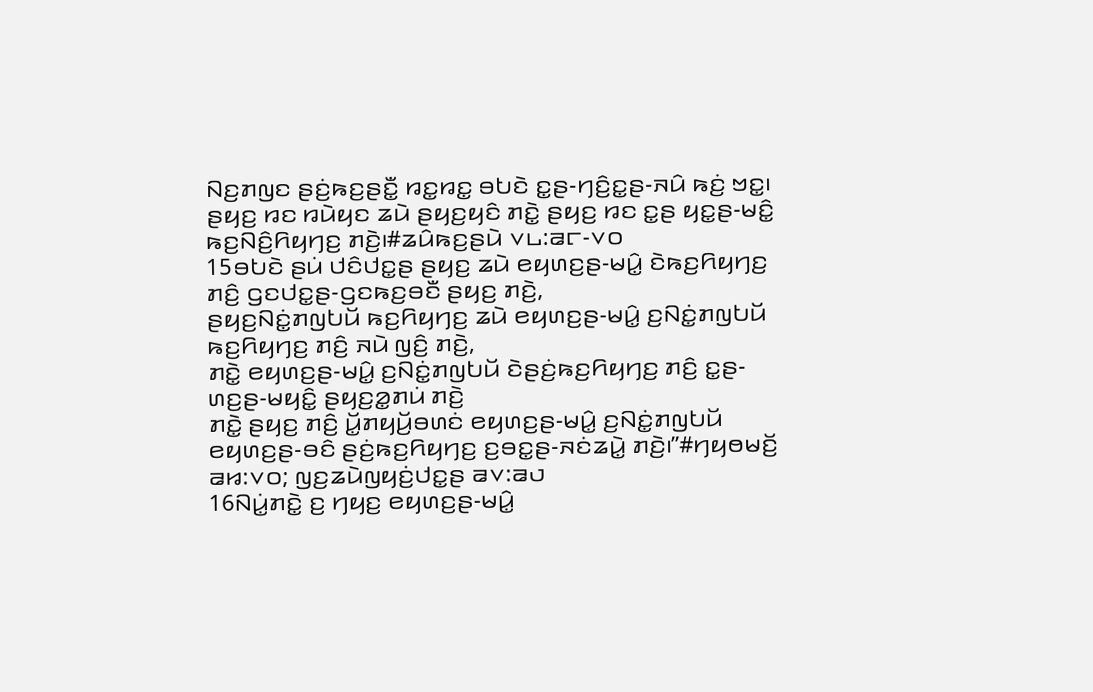ꤡꤢ꤬ꤊꤜꤢ ꤔꤢꤦ꤬ꤒꤢ꤬ꤔꤢꤪ꤭ ꤙꤢ꤭ꤙꤢ꤭ ꤋꤝꤢꤧ ꤢ꤭ꤔ-ꤚꤢꤨ꤬ꤢ꤭ꤔ-ꤏꤣꤨ ꤒꤢꤦ꤬ ꤠꤢ꤭꤯
ꤔꤟꤢ꤬ ꤙꤢ ꤙꤣꤧꤟꤢ ꤘꤣꤧ ꤔꤟꤢ꤬ꤟꤢꤨ ꤊꤢꤧ꤭ ꤔꤟꤢ꤬ ꤙꤢ ꤢ꤭ꤔ ꤟꤢ꤭ꤔ-ꤗꤢꤨ꤭ ꤒꤢ꤬ꤡꤢꤨ꤬ꤖꤟꤚꤢ꤬ ꤊꤢꤧ꤬꤯#ꤘꤣꤨꤒꤢ꤬ꤔꤣꤧ ꤂꤈:꤁꤅-꤂꤀
15ꤋꤝꤢꤧ ꤔꤣꤦ ꤓꤢꤨꤓꤢ꤭ꤔ ꤔꤟꤢ꤬ ꤘꤣꤧ ꤕꤟꤛꤢ꤬ꤔ-ꤗꤣꤨ꤭ ꤢꤧꤒꤢ꤬ꤖꤟꤚꤢ꤬ ꤊꤢꤨ꤬ ꤞꤢꤓꤢ꤭ꤔ-ꤞꤢꤒꤢ꤬ꤋꤢꤪ ꤔꤟꤢ꤬ ꤊꤢꤧ꤬,
ꤔꤟꤢ꤬ꤡꤢꤦ꤭ꤊꤜꤝꤣꤩ ꤒꤢ꤬ꤖꤟꤚꤢ꤬ ꤘꤣꤧ ꤕꤟꤛꤢ꤬ꤔ-ꤗꤣꤨ꤭ ꤢ꤬ꤡꤢꤦ꤭ꤊꤜꤝꤣꤩ ꤒꤢ꤬ꤖꤟꤚꤢ꤬ ꤊꤢꤨ꤬ ꤏꤣꤧ ꤜꤢꤨ꤬ ꤊꤢꤧ꤬,
ꤊꤢꤧ꤭ ꤕꤟꤛꤢ꤬ꤔ-ꤗꤣꤨ꤭ ꤢ꤬ꤡꤢꤦ꤭ꤊꤜꤝꤣꤩ ꤢꤧꤔꤢꤦ꤬ꤒꤢ꤬ꤖꤟꤚꤢ꤬ ꤊꤢꤨ꤬ ꤢ꤭ꤔ-ꤛꤢ꤬ꤔ-ꤗꤟꤢꤨ꤭ ꤔꤟꤢ꤬ꤤ꤭ꤊꤣꤦ ꤊꤢꤧ꤬
ꤊꤢꤧ꤭ ꤔꤟꤢ꤬ ꤊꤢꤨ꤬ ꤣꤩ꤭ꤊꤟꤣꤩ꤬ꤋꤛꤢꤦ ꤕꤟꤛꤢ꤬ꤔ-ꤗꤣꤨ꤭ ꤢ꤬ꤡꤢꤦ꤭ꤊꤜꤝꤣꤩ ꤕꤟꤛꤢ꤬ꤔ-ꤋꤢꤨ ꤔꤢꤦ꤬ꤒꤢ꤬ꤖꤟꤚꤢ꤬ ꤢ꤬ꤋꤢ꤭ꤔ-ꤏꤢꤦꤘꤣꤧ꤭ ꤊꤢꤧ꤬꤯”#ꤚꤟꤥꤗꤢꤩ꤬ ꤁꤆:꤂꤀; ꤜꤢ꤬ꤘꤣꤧꤜꤟꤢꤦ꤬ꤓꤢ꤭ꤔ ꤁꤂:꤁꤇
16ꤡꤣꤦ꤭ꤊꤢꤧ꤭ ꤢ꤬ ꤚꤟꤢ꤬ ꤕꤟꤛꤢ꤬ꤔ-ꤗꤣꤨ꤭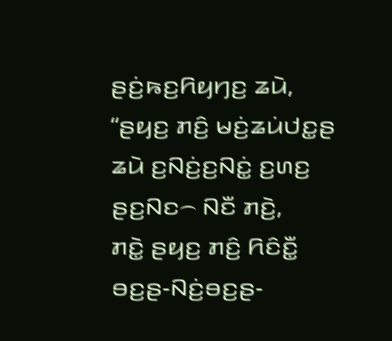ꤔꤢꤦ꤬ꤒꤢ꤬ꤖꤟꤚꤢ꤬ ꤘꤣꤧ,
“ꤔꤟꤢ꤬ ꤊꤢꤨ꤬ ꤗꤢꤦ꤬ꤘꤣꤦꤓꤢ꤭ꤔ ꤘꤣꤧ ꤢ꤬ꤡꤢꤦ꤬ꤢ꤬ꤡꤢꤦ꤭ ꤢ꤬ꤛꤢ꤬ ꤔꤢ꤬ꤡꤢ꤮ ꤡꤢꤪ ꤊꤢꤧ꤬,
ꤊꤢꤧ꤭ ꤔꤟꤢ꤬ ꤊꤢꤨ꤬ ꤖꤢꤨꤢꤪ꤭ ꤋꤢ꤬ꤔ-ꤡꤢꤦ꤬ꤋꤢ꤬ꤔ-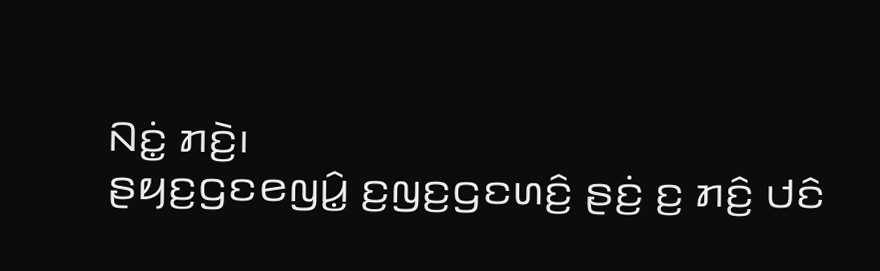ꤡꤢꤦ꤭ ꤊꤢꤧ꤬꤯
ꤔꤟꤢ꤬ꤞꤢꤕꤜꤣꤨ꤭ ꤢ꤬ꤜꤢ꤬ꤞꤢꤛꤢꤨ꤬ ꤔꤢꤦ꤬ ꤢ꤬ ꤊꤢꤨ꤬ ꤓꤢꤨ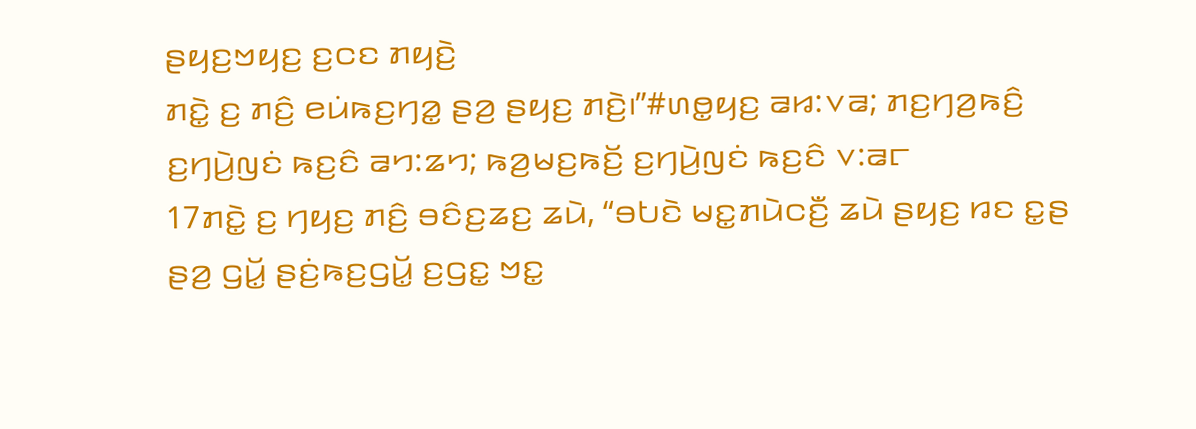ꤔꤟꤢ꤬ꤠꤟꤢ꤬ ꤢ꤬ꤍꤢ ꤊꤟꤢꤧ꤬
ꤊꤢꤧ꤭ ꤢ꤬ ꤊꤢꤨ꤬ ꤕꤣꤦꤒꤢ꤬ꤚꤤ꤭ ꤔꤤ꤬ ꤔꤟꤢ꤬ ꤊꤢꤧ꤬꤯”#ꤛꤥ꤭ꤟꤢ꤬ ꤁꤆:꤂꤁; ꤊꤢ꤬ꤚꤤ꤬ꤒꤢꤨ꤬ ꤢ꤬ꤚꤣꤧ꤬ꤜꤢꤦ ꤒꤢ꤬ꤢꤨ ꤁꤄:꤃꤄; ꤒꤤ꤬ꤗꤢ꤬ꤒꤢꤩ꤬ ꤢ꤬ꤚꤣꤧ꤬ꤜꤢꤦ ꤒꤢ꤬ꤢꤨ ꤂:꤁꤅
17ꤊꤢꤧ꤭ ꤢ꤬ ꤚꤟꤢ꤬ ꤊꤢꤨ꤬ ꤋꤢꤨꤢ꤬ꤘꤢ꤬ ꤘꤣꤧ, “ꤋꤝꤢꤧ ꤗꤢ꤭ꤊꤣꤧꤍꤢꤪ꤬ ꤘꤣꤧ ꤔꤟꤢ꤬ ꤙꤢ ꤢ꤭ꤔ ꤔꤤ꤬ ꤞꤣꤩ꤭ ꤔꤢꤦ꤬ꤒꤢ꤬ꤞꤣꤩ꤭ ꤢ꤬ꤞꤢ꤭ ꤠꤢ꤭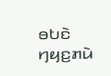ꤋꤝꤢꤧ ꤚꤟꤢ꤬ꤊꤣꤧ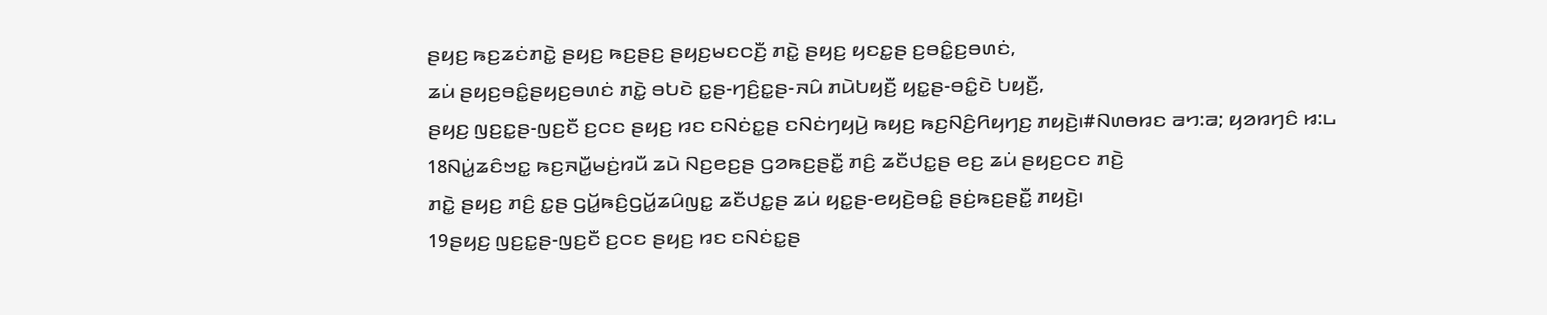ꤔꤟꤢ꤬ ꤒꤢ꤬ꤘꤢꤦꤊꤢꤧ꤭ ꤔꤟꤢ꤬ ꤒꤢ꤬ꤔꤢ꤬ ꤔꤟꤢ꤬ꤗꤢꤍꤢꤪ꤬ ꤊꤢꤧ꤭ ꤔꤟꤢ꤬ ꤟꤢꤢ꤭ꤔ ꤢ꤬ꤋꤢꤨ꤭ꤢ꤬ꤋꤛꤢꤦ,
ꤘꤣꤦ ꤔꤟꤢ꤬ꤋꤢꤨ꤭ꤔꤟꤢ꤬ꤋꤛꤢꤦ ꤊꤢꤧ꤭ ꤋꤝꤢꤧ ꤢ꤭ꤔ-ꤚꤢꤨ꤬ꤢ꤭ꤔ-ꤏꤣꤨ ꤊꤣꤧꤝꤟꤢꤪ꤬ ꤟꤢ꤭ꤔ-ꤋꤢꤨ꤭ꤢꤧ ꤝꤟꤢꤪ꤬,
ꤔꤟꤢ꤬ ꤜꤢ꤬ꤢ꤭ꤔ-ꤜꤢ꤬ꤢꤪ ꤢ꤬ꤍꤢ ꤔꤟꤢ꤬ ꤙꤢ ꤢꤡꤢꤦꤢ꤭ꤔ ꤢꤡꤢꤦꤚꤟꤣꤧ꤬ ꤒꤟꤢ꤬ ꤒꤢ꤬ꤡꤢꤨ꤬ꤖꤟꤚꤢ꤬ ꤊꤟꤢꤧ꤬꤯#ꤡꤛꤥꤙꤢ ꤁꤄:꤁; ꤟꤤꤙꤚꤢꤨ ꤆:꤈
18ꤡꤣꤦ꤭ꤘꤢꤨꤠꤢ꤭ ꤒꤢ꤬ꤏꤣꤪ꤭ꤗꤢꤦ꤬ꤙꤣꤪ ꤘꤣꤧ ꤡꤢ꤬ꤕꤢ꤬ꤔ ꤞꤤꤒꤢ꤬ꤔꤢꤪ꤭ ꤊꤢꤨ꤬ ꤘꤢꤪꤓꤢ꤭ꤔ ꤕꤢ꤬ ꤘꤣꤦ ꤔꤟꤢ꤬ꤍꤢ ꤊꤢꤧ꤬
ꤊꤢꤧ꤭ ꤔꤟꤢ꤬ ꤊꤢꤨ꤬ ꤢ꤭ꤔ ꤞꤣꤩ꤭ꤒꤢꤨ꤬ꤞꤣꤩ꤭ꤘꤣꤨꤜꤢ꤭ ꤘꤢꤪꤓꤢ꤭ꤔ ꤘꤣꤦ ꤟꤢ꤭ꤔ-ꤕꤟꤢꤧ꤬ꤋꤢꤨ꤭ ꤔꤢꤦ꤬ꤒꤢ꤬ꤔꤢꤪ꤭ ꤊꤟꤢꤧ꤬꤯
19ꤔꤟꤢ꤬ ꤜꤢ꤬ꤢ꤭ꤔ-ꤜꤢ꤬ꤢꤪ ꤢ꤬ꤍꤢ ꤔꤟꤢ꤬ ꤙꤢ ꤢꤡꤢꤦꤢ꤭ꤔ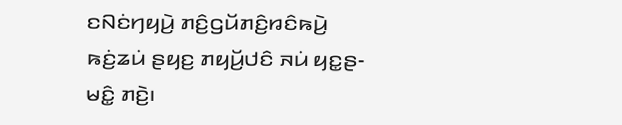ꤢꤡꤢꤦꤚꤟꤣꤧ꤬ ꤊꤢꤨ꤬ꤞꤣꤩꤊꤢꤨ꤬ꤙꤢꤨꤒꤣꤧ꤬
ꤒꤢꤦ꤬ꤘꤣꤦ ꤔꤟꤢ꤬ ꤊꤟꤣꤩ꤬ꤓꤢꤨ ꤏꤣꤦ ꤟꤢ꤭ꤔ-ꤗꤢꤨ꤭ ꤊꤢꤧ꤬꤯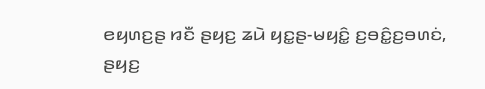ꤕꤟꤛꤢ꤬ꤔ ꤙꤢꤪ ꤔꤟꤢ꤬ ꤘꤣꤧ ꤟꤢ꤭ꤔ-ꤗꤟꤢꤨ꤭ ꤢ꤬ꤋꤢꤨ꤭ꤢ꤬ꤋꤛꤢꤦ,
ꤔꤟꤢ꤬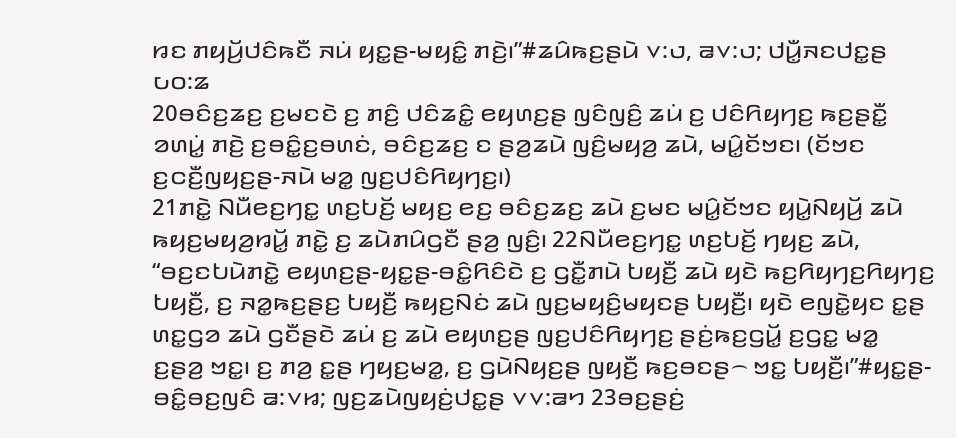ꤙꤢ ꤊꤟꤣꤩ꤬ꤓꤢꤨꤒꤢꤪ ꤏꤣꤦ ꤟꤢ꤭ꤔ-ꤗꤟꤢꤨ꤭ ꤊꤢꤧ꤬꤯”#ꤘꤣꤨꤒꤢ꤬ꤔꤣꤧ ꤂:꤇, ꤁꤂:꤇; ꤓꤣꤪ꤭ꤏꤢꤓꤢ꤭ꤔ ꤉꤀:꤃
20ꤋꤢꤨꤢ꤬ꤘꤢ꤬ ꤢ꤬ꤗꤢꤢꤧ ꤢ꤬ ꤊꤢꤨ꤬ ꤓꤢꤨꤘꤢꤨ꤭ ꤕꤟꤛꤢ꤬ꤔ ꤜꤢꤨꤜꤢꤨ꤬ ꤘꤣꤦ ꤢ꤬ ꤓꤢꤨꤖꤟꤚꤢ꤬ ꤒꤢ꤬ꤔꤢꤪ꤭ ꤤꤛꤣꤦ꤭ ꤊꤢꤧ꤬ ꤢ꤬ꤋꤢꤨ꤭ꤢ꤬ꤋꤛꤢꤦ, ꤋꤢꤨꤢ꤬ꤘꤢ꤬ ꤢ ꤔꤤ꤬ꤘꤣꤧ ꤜꤢꤨ꤬ꤗꤟꤤ꤬ ꤘꤣꤧ, ꤗꤣꤨ꤭ꤢꤩꤠꤢ꤯ (ꤢꤩꤠꤢ ꤢ꤬ꤍꤢꤪ꤬ꤜꤟꤢ꤬ꤔ-ꤏꤣꤧ ꤗꤤ꤭ ꤜꤢ꤬ꤓꤢꤨꤖꤟꤚꤢ꤬꤯)
21ꤊꤢꤧ꤭ ꤡꤣꤪꤕꤢ꤬ꤚꤢ꤭ ꤛꤢ꤬ꤝꤢꤩ꤬ ꤗꤟꤢ꤬ ꤕꤢ꤬ ꤋꤢꤨꤢ꤬ꤘꤢ꤬ ꤘꤣꤧ ꤢ꤬ꤗꤢ ꤗꤣꤨ꤭ꤢꤩꤠꤢ ꤟꤣꤧ꤭ꤡꤟꤣꤩ꤬ ꤘꤣꤧ ꤒꤟꤢ꤬ꤗꤟꤤ꤬ꤙꤣꤩ꤭ ꤊꤢꤧ꤭ ꤢ꤬ ꤘꤣꤧꤊꤣꤨꤞꤢꤪ ꤔꤤ꤬ ꤜꤢꤨ꤬꤯ 22ꤡꤣꤪꤕꤢ꤬ꤚꤢ꤭ ꤛꤢ꤬ꤝꤢꤩ꤬ ꤚꤟꤢ꤬ ꤘꤣꤧ, “ꤋꤢ꤬ꤢꤝꤣꤧꤊꤢꤧ꤭ ꤕꤟꤛꤢ꤬ꤔ-ꤟꤢ꤭ꤔ-ꤋꤢꤨ꤭ꤖꤢꤨꤢꤧ ꤢ꤬ ꤞꤢꤪ꤭ꤊꤣꤧ ꤝꤟꤢꤪ꤬ ꤘꤣꤧ ꤟꤢꤧ ꤒꤢ꤬ꤖꤟꤚꤢ꤬ꤖꤟꤚꤢ꤬ ꤝꤟꤢꤪ꤬, ꤢ꤬ ꤏꤤ꤭ꤒꤢ꤬ꤔꤢ꤬ ꤝꤟꤢꤪ꤬ ꤒꤟꤢ꤬ꤡꤢꤦ ꤘꤣꤧ ꤜꤢ꤬ꤗꤟꤢꤨ꤬ꤗꤟꤢꤔ ꤝꤟꤢꤪ꤬꤯ ꤟꤢꤧ ꤕꤜꤢꤧ꤭ꤟꤢ ꤢ꤭ꤔ ꤛꤢ꤭ꤞꤤ ꤘꤣꤧ ꤞꤢꤪꤔꤢꤧ ꤘꤣꤦ ꤢ꤬ ꤘꤣꤧ ꤕꤟꤛꤢ꤬ꤔ ꤜꤢ꤬ꤓꤢꤨꤖꤟꤚꤢ꤬ ꤔꤢꤦ꤬ꤒꤢ꤬ꤞꤣꤩ꤭ ꤢ꤬ꤞꤢ꤭ ꤗꤤ꤭ ꤢ꤬ꤔꤤ꤬ ꤠꤢ꤭꤯ ꤢ꤬ ꤊꤤ꤬ ꤢ꤭ꤔ ꤚꤟꤢ꤬ꤗꤤ꤭, ꤢ꤬ ꤞꤣꤧꤡꤟꤢ꤬ꤔ ꤜꤟꤢꤪ꤬ ꤒꤢ꤬ꤋꤢꤔ꤮ ꤠꤢ꤭ ꤝꤟꤢꤪ꤬꤯”#ꤟꤢ꤭ꤔ-ꤋꤢꤨ꤭ꤋꤢ꤬ꤜꤢꤨ ꤁:꤂꤆; ꤜꤢ꤬ꤘꤣꤧꤜꤟꤢꤦ꤬ꤓꤢ꤭ꤔ ꤂꤂:꤁꤄ 23ꤋꤢ꤬ꤔꤢꤦ꤬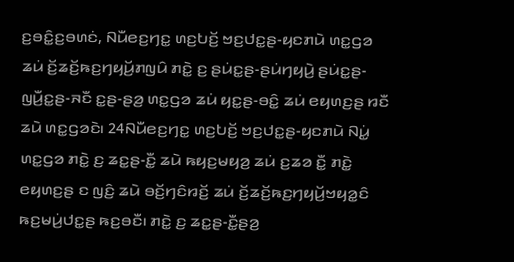ꤢ꤬ꤋꤢꤨ꤭ꤢ꤬ꤋꤛꤢꤦ, ꤡꤣꤪꤕꤢ꤬ꤚꤢ꤭ ꤛꤢ꤬ꤝꤢꤩ꤬ ꤠꤢ꤬ꤓꤢ꤭ꤔ-ꤟꤢꤊꤣꤧ ꤛꤢ꤭ꤞꤤ ꤘꤣꤦ ꤢꤩ꤬ꤘꤢꤩ꤬ꤒꤢ꤬ꤚꤟꤣꤩ꤬ꤊꤜꤣꤨ ꤊꤢꤧ꤭ ꤢ꤬ ꤔꤣꤦꤢ꤭ꤔ-ꤔꤣꤦꤚꤟꤣꤧ꤬ ꤔꤣꤦꤢ꤭ꤔ-ꤜꤣꤪ꤬ꤢ꤭ꤔ-ꤏꤢꤪ ꤢ꤭ꤔ-ꤔꤤ꤬ ꤛꤢ꤭ꤞꤤ ꤘꤣꤦ ꤟꤢ꤭ꤔ-ꤋꤢꤨ꤭ ꤘꤣꤦ ꤕꤟꤛꤢ꤬ꤔ ꤙꤢꤪ ꤘꤣꤧ ꤛꤢ꤭ꤞꤤꤢꤧ꤯ 24ꤡꤣꤪꤕꤢ꤬ꤚꤢ꤭ ꤛꤢ꤬ꤝꤢꤩ꤬ ꤠꤢ꤬ꤓꤢ꤭ꤔ-ꤟꤢꤊꤣꤧ ꤡꤣꤦ꤭ ꤛꤢ꤭ꤞꤤ ꤊꤢꤧ꤭ ꤢ꤬ ꤘꤢ꤭ꤔ-ꤢꤪ꤭ ꤘꤣꤧ ꤒꤟꤢ꤬ꤗꤟꤤ꤬ ꤘꤣꤦ ꤢ꤬ꤘꤤ ꤢꤪ꤭ ꤊꤢꤧ꤭ ꤕꤟꤛꤢ꤬ꤔ ꤢ ꤜꤢꤨ꤬ ꤘꤣꤧ ꤋꤢꤩ꤬ꤚꤢꤨꤙꤢꤩ꤬ ꤘꤣꤦ ꤢꤩ꤬ꤘꤢꤩ꤬ꤒꤢ꤬ꤚꤟꤣꤩ꤬ꤠꤟꤤ꤭ꤢꤨ ꤒꤢ꤬ꤗꤣꤦ꤬ꤓꤢ꤭ꤔ ꤒꤢ꤬ꤋꤢꤪ꤯ ꤊꤢꤧ꤭ ꤢ꤬ ꤘꤢ꤭ꤔ-ꤢꤪ꤭ꤔꤤ꤬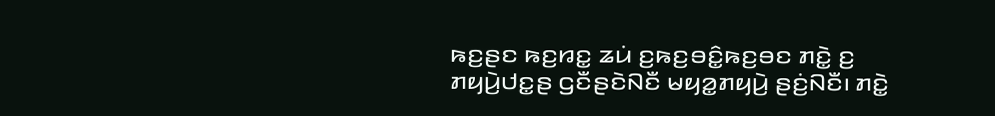ꤒꤢ꤬ꤔꤢ ꤒꤢ꤬ꤙꤢ꤭ ꤘꤣꤦ ꤢ꤬ꤒꤢ꤬ꤋꤢꤨ꤭ꤒꤢ꤬ꤋꤢ ꤊꤢꤧ꤭ ꤢ꤬ ꤊꤟꤣꤧ꤬ꤓꤢ꤭ꤔ ꤞꤢꤪꤔꤢꤧꤡꤢꤪ ꤗꤟꤤ꤭ꤊꤟꤣꤧ꤬ ꤔꤢꤦ꤬ꤡꤢꤪ꤯ ꤊꤢꤧ꤭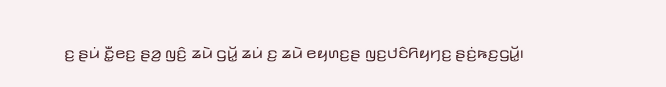ꤢ꤬ ꤔꤣꤦ ꤢꤪ꤭ꤕꤢ꤬ ꤔꤤ꤬ ꤜꤢꤨ꤬ ꤘꤣꤧ ꤞꤣꤩ꤭ ꤘꤣꤦ ꤢ꤬ ꤘꤣꤧ ꤕꤟꤛꤢ꤬ꤔ ꤜꤢ꤬ꤓꤢꤨꤖꤟꤚꤢ꤬ ꤔꤢꤦ꤬ꤒꤢ꤬ꤞꤣꤩ꤭꤯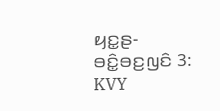ꤟꤢ꤭ꤔ-ꤋꤢꤨ꤭ꤋꤢ꤬ꤜꤢꤨ 3: KVY